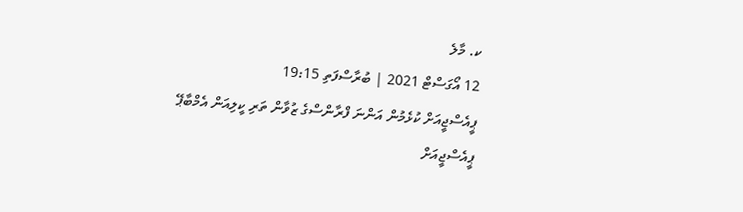ކ. މާލެ
12 އޯގަސްޓް 2021 | ބުރާސްފަތި 19:15
ޕީއެސްޖީއަށް ކުޅެމުން އަންނަ ފްރާންސްގެ ޒުވާން ތަރި ކީލިއަން އެމްބާޕޭ
ޕީއެސްޖީއަށް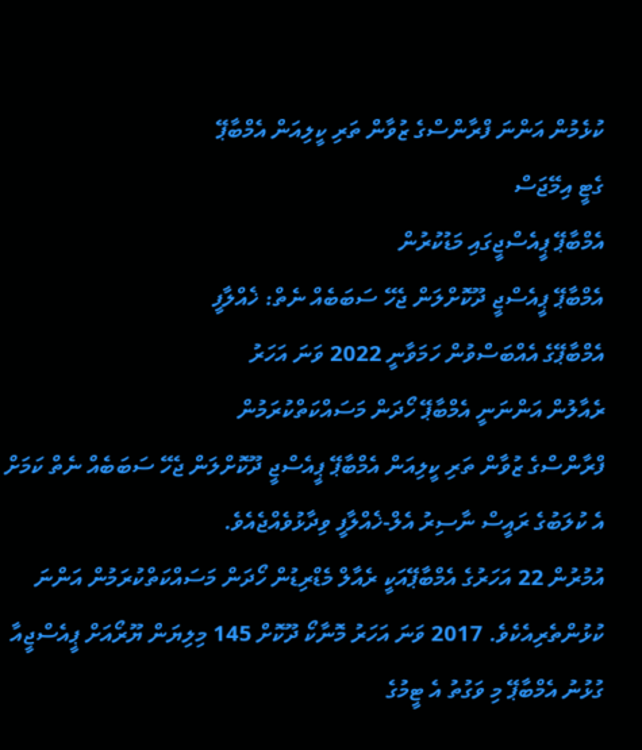ކުޅެމުން އަންނަ ފްރާންސްގެ ޒުވާން ތަރި ކީލިއަން އެމްބާޕޭ
ގެޓީ އިމޭޖަސް
އެމްބާޕޭ ޕީއެސްޖީގައި މަޑުކުރުން
އެމްބާޕޭ ޕީއެސްޖީ ދޫކޮށްލަން ޖެހޭ ސަބަބެއް ނެތް: ޚެއްލާފީ
އެމްބާޕޭގެ އެއްބަސްވުން ހަމަވާނީ 2022 ވަނަ އަހަރު
ރެއާލުން އަންނަނީ އެމްބާޕޭ ހޯދަން މަސައްކަތްކުރަމުން
ފްރާންސްގެ ޒުވާން ތަރި ކީލިއަން އެމްބާޕޭ ޕީއެސްޖީ ދޫކޮށްލަން ޖެހޭ ސަބަބެއް ނެތް ކަމަށް އެ ކުލަބުގެ ރައީސް ނާސިރު އެލް-ޚެއްލާފީ ވިދާޅުވެއްޖެއެވެ.
އުމުރުން 22 އަހަރުގެ އެމްބާޕޭއަކީ ރެއާލް މެޑްރިޑުން ހޯދަން މަސައްކަތްކުރަމުން އަންނަ ކުޅުންތެރިއެކެވެ. 2017 ވަނަ އަހަރު މޮނާކޯ ދޫކޮށް 145 މިލިޔަން ޔޫރޯއަށް ޕީއެސްޖީއާ ގުޅުނު އެމްބާޕޭ މި ވަގުތު އެ ޓީމުގެ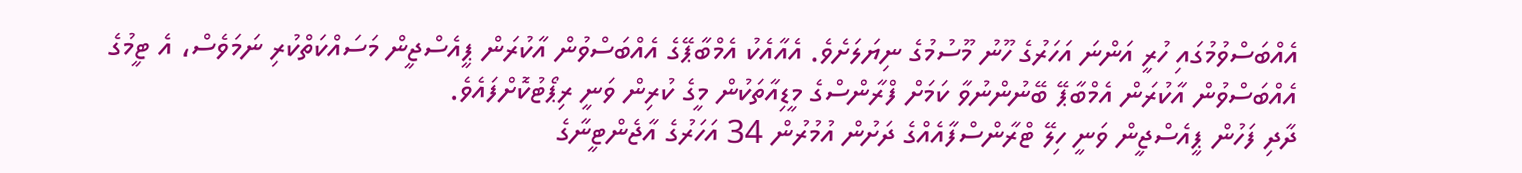އެއްބަސްވުމުގައި ހުރީ އަންނަ އަހަރުގެ ހޫނު މޫސުމުގެ ނިޔަލަށެވެ. އެއާއެކު އެމްބާޕޭގެ އެއްބަސްވުން އާކުރަން ޕީއެސްޖީން މަސައްކަތްކުރި ނަމަވެސް، އެ ޓީމުގެ އެއްބަސްވުން އާކުރަން އެމްބާޕޭ ބޭނުންނުވާ ކަމަށް ފްރާންސްގެ މީޑިއާތަކުން މީގެ ކުރިން ވަނީ ރިޕޯޓުކޮށްފައެވެ.
ދާދި ފަހުން ޕީއެސްޖީން ވަނީ ހިލޭ ޓްރާންސްފާއެއްގެ ދަށުން އުމުރުން 34 އަހަރުގެ އާޖެންޓީނާގެ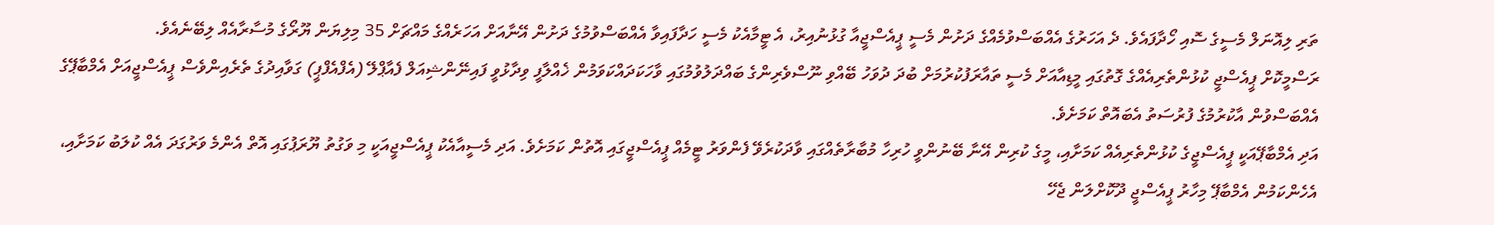ތަރި ލިއޮނަލް މެސީގެ ސޮއި ހޯދާފައެވެ. ދެ އަހަރުގެ އެއްބަސްވުމެއްގެ ދަށުން މެސީ ޕީއެސްޖީއާ ގުޅުނުއިރު، އެ ޓީމާއެކު މެސީ ހަދާފައިވާ އެއްބަސްވުމުގެ ދަށުން އޭނާއަށް އަހަރެއްގެ މައްޗަށް 35 މިލިޔަން ޔޫރޯގެ މުސާރާއެއް ލިބޭނެއެވެ.
ރަސްމީކޮށް ޕީއެސްޖީ ކުޅުންތެރިއެއްގެ ގޮތުގައި މީޑިއާއަށް މެސީ ތައާރަފުކުރުމަށް ބުދަ ދުވަހު ބޭއްވި ނޫސްވެރިންގެ ބައްދަލުވުމުގައި ވާހަކަދައްކަވަމުން ޚެއްލާފީ ވިދާޅުވީ ފައިނޭންޝިއަލް ފެއާޕްލޭ (އެފްއެފްޕީ) ގަވާއިދުގެ ތެރެއިންވެސް ޕީއެސްޖީއަށް އެމްބާޕޭގެ އެއްބަސްވުން އާކުރުމުގެ ފުރުސަތު އެބައޮތް ކަމަށެވެ.
އަދި އެމްބާޕޭއަކީ ޕީއެސްޖީގެ ކުޅުންތެރިއެއް ކަމަށާއި، މީގެ ކުރިން އޭނާ ބޭނުންވީ ހުރިހާ މުބާރާތެއްގައި ވާދަކުރެވޭ ފެންވަރު ޓީމެއް ޕީއެސްޖީގައި އޮތުން ކަމަށެވެ. އަދި މެސީއާއެކު ޕީއެސްޖީއަކީ މި ވަގުތު ޔޫރަޕުގައި އޮތް އެންމެ ވަރުގަދަ އެއް ކުލަބު ކަމަށާއި، އެހެންކަމުން އެމްބާޕޭ މިހާރު ޕީއެސްޖީ ދޫކޮށްލަން ޖެހޭ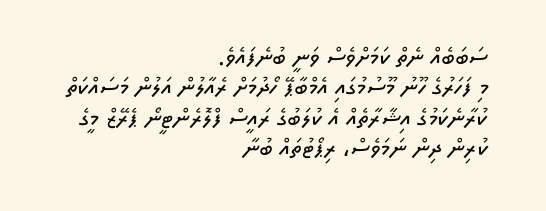ސަބަބެއް ނެތް ކަމަށްވެސް ވަނީ ބުނެފައެވެ.
މި ފަހަރުގެ ހޫނު މޫސުމުގައި އެމްބާޕޭ ހޯދުމަށް ރެއާލުން އަލުން މަސައްކަތް ކުރާނެކަމުގެ އިޝާރާތެއް އެ ކުލަބުގެ ރައީސް ފްލޮރެންޓީނޯ ޕެރޭޒް މީގެ ކުރިން ދިން ނަމަވެސް، ރިޕޯޓުތައް ބުނާ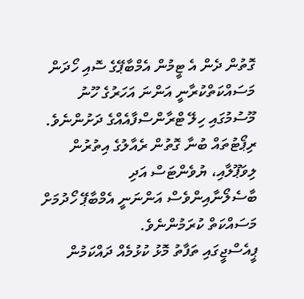ގޮތުން ދެން އެ ޓީމުން އެމްބާޕޭގެ ސޮއި ހޯދަން މަސައްކަތްކުރާނީ އަންނަ އަހަރުގެ ހޫނު މޫސުމުގައި ހިލޭ ޓްރާންސްފާއެއްގެ ދަށުންނެވެ. ރިޕޯޓުތައް ބުނާ ގޮތުން ރެއާލުގެ އިތުރުން ލިވަޕޫލާއި، ޔުވެންޓަސް އަދި ބާސެލޯނާއިންވެސް އަންނަނީ އެމްބާޕޭ ހޯދުމަށް މަސައްކަތް ކުރަމުންނެވެ.
ޕީއެސްޖީގައި ތަފާތު މޮޅު ކުޅުމެއް ދައްކަމުން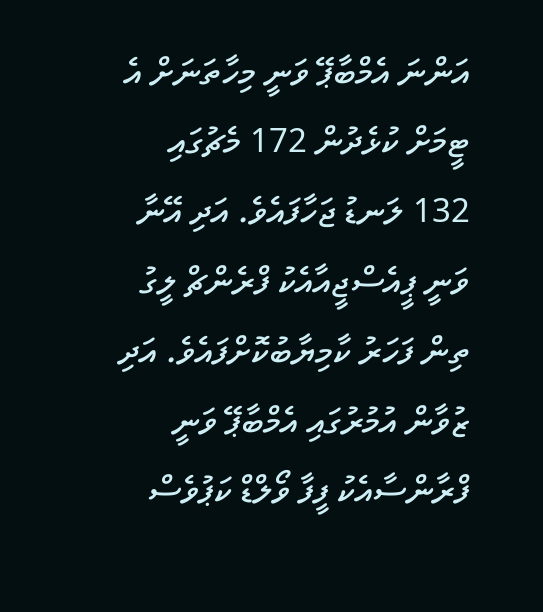އަންނަ އެމްބާޕޭ ވަނީ މިހާތަނަށް އެ ޓީމަށް ކުޅެދުން 172 މެޗުގައި 132 ލަނޑު ޖަހާފައެވެ. އަދި އޭނާ ވަނީ ޕީއެސްޖީއާއެކު ފްރެންޗް ލީގު ތިން ފަހަރު ކާމިޔާބުކޮށްފައެވެ. އަދި ޒުވާން އުމުރުގައި އެމްބާޕޭ ވަނީ ފްރާންސާއެކު ފީފާ ވޯލްޑް ކަޕުވެސް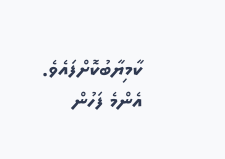ކާމިޔާބުކޮށްފައެވެ.
އެންމެ ފަހުން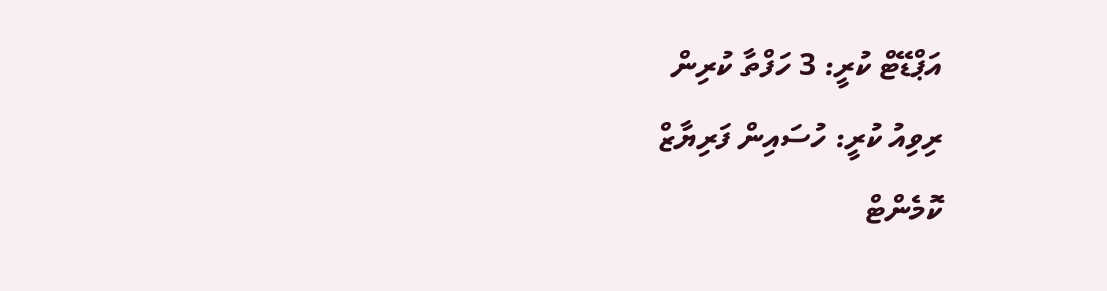އަޕްޑޭޓް ކުރީ: 3 ހަފްތާ ކުރިން
ރިވިއު ކުރީ: ހުސައިން ފަރިޔާޒް
ކޮމެންޓް